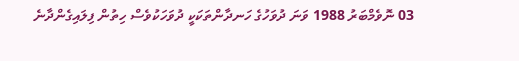03 ނޮވެމްބަރު 1988 ވަނަ ދުވަހުގެ ހަނދާންތަކަކީ ދުވަހަކުވެސް ހިތުން ފިލައިގެންދާނެ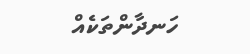ހަނދާންތަކެއް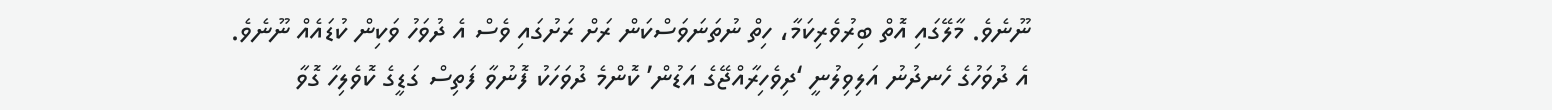ނޫނެވެ. މާލޭގައި އޮތް ބިރުވެރިކަމާ، ހިތް ނުތަނަވަސްކަން ރަށް ރަށުގައި ވެސް އެ ދުވަހު ވަކިން ކުޑައެއް ނޫނެވެ.
އެ ދުވަހުގެ ހެނދުނު އަލިވިލުނީ ‘ދިވެހިރާއްޖޭގެ އަޑުން’ ކޮންމެ ދުވަހަކު ފޮނުވާ ފަތިސް ގަޑީގެ ކޮވެލިހާ ގޮވާ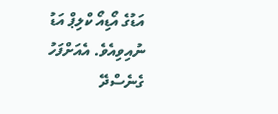އަޑުގެ އޯޑިއޯ ކްލިޕް އަޑު ނުއިވިއެވެ. އެއަށްފަހު ގެނެސްދޭ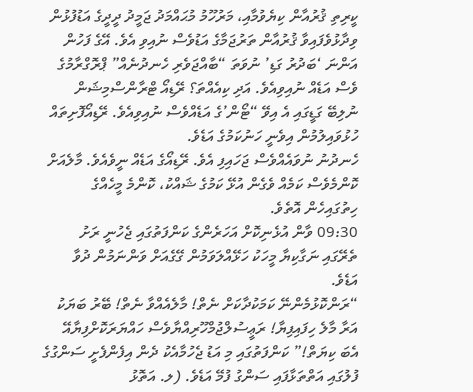ކީރިތި ޤުރުއާން ކިޔެވުމާއި، މަރުހޫމު މުޙައްމަދު ޖަމީދު ދީދީގެ އަޑުފުޅުން ވިދާޅުވެފައިވާ ޤުރުއާން ތަރުޖަމާގެ އަޑުވެސް ނުއިވި އެވެ. އޭގެ ފަހުން އަންނަ ‘ބަދުރު ގަޑި’ ނުވަތަ “ބާއްޖަވެރި ހެނދުނެއް” ޕްރޮގްރާމުގެ ވެސް އަޑެއް ނުއިވިއެވެ. އަދި ކިއެއްތަ؟ ރޭޑިއޯ ޓްރާންސްމިޝަން ނުލިބޭ ގަޑީގައި އެ އިވޭ “ޓޯން’ގެ އަޑެއްވެސް ނުއިވިއެވެ. ރޭޑިއޯފޮށިތައް ހުޅުވައިލުމުން އިވެނީ ހަނުކަމުގެ އަޑެވެ.
ހެނދުނު ނުވައެއްވެސް ޖަހައިފި އެވެ. ރޭޑިއޯގެ އަޑެއް ނީވެއެވެ. މާލެއަށް ކޮންމެވެސް ކަމެއް ވެގެން އުޅޭ ކަމުގެ ޝައްކު، ކޮންމެ މީހެއްގެ ހިތުގައިހެން އޮތެވެ.
09:30 ވާން އުޅެނިކޮށް އަހަރެންގެ ކަންފަތުގައި ޖެހުނީ ރަށު ތެރޭގައި ނަގާކިޔާ މީހަކު ހަޅޭއްލަވަމުން ގޭގެއަށް ވަންނަމުން ދުވާ އަޑެވެ.
“ރަންކޮޅުމެންނޭ ކަމަކުދާކަށް ނެތް! މާލެއެއްވާ ނެތް! ބޭރު ބަޔަކު އަރާ މާލެ ހިފައިފިޔާ! ރަޢީސުލްޖުމްހޫރިއްޔާވެސް ހައްޔަރަކޮށްފިޔާއޭ އެބަ ކިޔަތް!” ކަންފަތުގައި މި އަޑު ޖެހުމާއެކު ދެން އިފެންފެށީ ސަންގުގެ ފުލުގައި އަތްތަޅާފައި ސަންގު ފުމޭ އަޑެވެ. (ލ. އަތޮޅު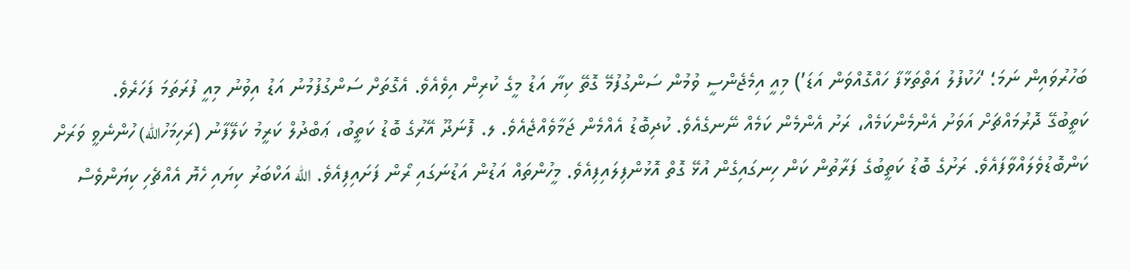ބަހުރުވައިން ނަމަ؛ ‘ހަކުފުލު އަތްތަޅާފާ ހައްގޮއްވަން އަޑަ’) މިއީ އިމެޖެންސީ ވުމުން ސަންގުފުމޭ ގޮތޭ ކިޔާ އަޑު މީގެ ކުރިން އިވެއެވެ. އެގޮތަށް ސަންގުފުމުނު އަޑު އިވުނު މިއީ ފުރަތަމަ ފަހަރެވެ.
ކަތީބުގޭ ދޮރުމައްޗަށް އަވަށު އެންމެންކަމެއް، ރަށު އެންމެން ކަމެއް ނޭނގެއެވެ. ކުދިބޮޑު އެއްމެން ޖަމާވެއްޖެއެވެ. ލ. ފޮނަދޫ އޭރުގެ ބޮޑު ކަތީބު، ޢަބްދުލް ކަރީމު ކަލޭފާނު (ރަހިމަހުالله) ހުންނެވީ ވަރަށް ކަންބޮޑުވެލައްވާފައެވެ. ރަށުގެ ބޮޑު ކަތީބުގެ ފަރާތުން ކަން ހިނގައިގެން އުޅޭ ގޮތް އޮޅުންފިލައިފިއެވެ. މީހުންތައް އަޑުން އަޑުނަގައި ރޯން ފަށައިފިއެވެ. الله އަކްބަރު ކިޔައި ހެޔޮ އެއްޗެހި ކިޔަންވެސް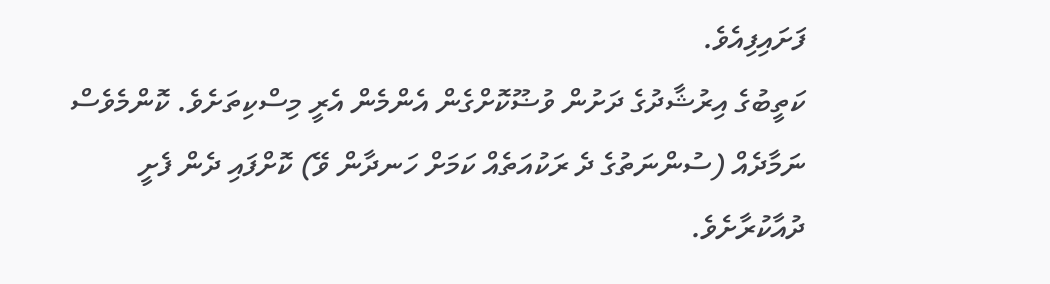ފަށައިފިއެވެ.
ކަތީބުގެ އިރުޝާދުގެ ދަށުން ވުޟޫކޮށްގެން އެންމެން އެރީ މިސްކިތަށެވެ. ކޮންމެވެސް ނަމާދެއް (ސުންނަތުގެ ދެ ރަކުއަތެއް ކަމަށް ހަނދާން ވޭ) ކޮށްފައި ދެން ފެށީ ދުއާކުރާށެވެ.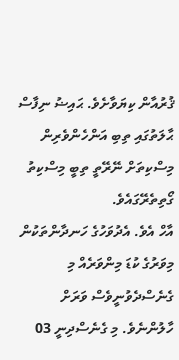ޤުރުއާން ކިޔަވާށެވެ. ޙައިޟު ނިފާސް ޙާލަތުގައި ތިބި އަންހެންވެރިން މިސްކިތަށް ނޭރޭތީ ތިބީ މިސްކިތު ގޯތިތެރޭގައެވެ.
އާހް އެވެ. އެދުވަހުގެ ހަނދާންތަކުން މިވަރުގެ ކުޑަ މިންވަރެއް މި ގެނެސްދެވުނީވެސް ވަރަށް ހާލުންނެވެ. މި ގެނެސްދިނީ 03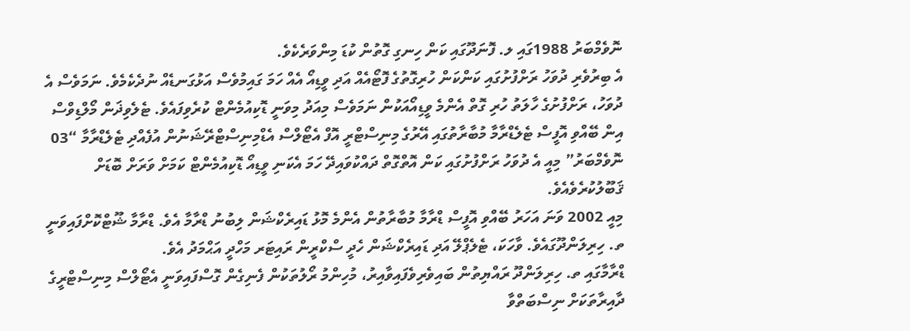ނޮވެމްބަރު 1988ގައި ލ. ފޮނަދޫގައި ކަން ހިނގި ގޮތުން ކުޑަ މިންވަރެކެވެ.
އެ ބިރުވެރި ދުވަހު ރަށްފުށުގައި ކަންކަން ހުރިގޮތުގެ ފޮޓޯއެއް އަދި ވީޑިއޯ އެއް ހަމަ ގައިމުވެސް އަޅުގަނޑެއް ނުދެކެމެވެ. ނަމަވެސް އެ ދުވަހު، ރަށްފުށުގެ ހާލަތު ހުރި ގޮތް އެންމެ ވީޑިއޯއަކުން ނަމަވެސް މިއަދު މިވަނީ ޑޮކިއުމެންޓް ކުރެވިފައެވެ. ޓެލެވިޛަން މޯލްޑިވްސް އިން ބޭއްވި އޮފީސް ޓެލެޑްރާމާ މުބާރާތުގައި އޭރުގެ މިނިސްޓްރީ އޮފް އެޓޯލްސް އެޑްމިނިސްޓްރޭޝަނުން އުފެއްދި ޓެލެޑްރާމާ “03 ނޮވެމްބަރު” މިއީ އެ ދުވަހު ރަށްފުށުގައި ކަން އޮތްގޮތް ދައްކުވައިދޭ ހަމަ އެކަނި ވީޑިއޯ ޑޮކިއުމެންޓް ކަމަށް ވަރަށް ބޮޑަށް ޤަބޫލުކުރެވެއެވެ.
މިއީ 2002 ވަނަ އަހަރު ބޭއްވި އޮފީސް ޑްރާމާ މުބާރާތުން އެންމެ މޮޅު ޑައިރެކްޝަން ލިބުނު ޑްރާމާ އެވެ. ޑްރާމާ ޝޫޓްކޮށްފައިވަނީ ތ. ހިރިލަންދޫގައެވެ. ވާހަކަ، ޓެލެޕްލޭ އަދި ޑައިރެކްޝަން ހެދީ ސްކްރީން ރައިޓަރ މަހްދީ އަޙްމަދު އެވެ.
ޑްރާމާގައި ތ. ހިރިލަންދޫ ރައްޔިތުން ބައިވެރިވެފައިވާއިރު، މުހިންމު ރޯލުތަކުން ފެނިގެން ގޮސްފައިވަނީ އެޓޯލްސް މިނިސްޓްރީގެ ދާއިރާތަކަށް ނިސްބަތްވާ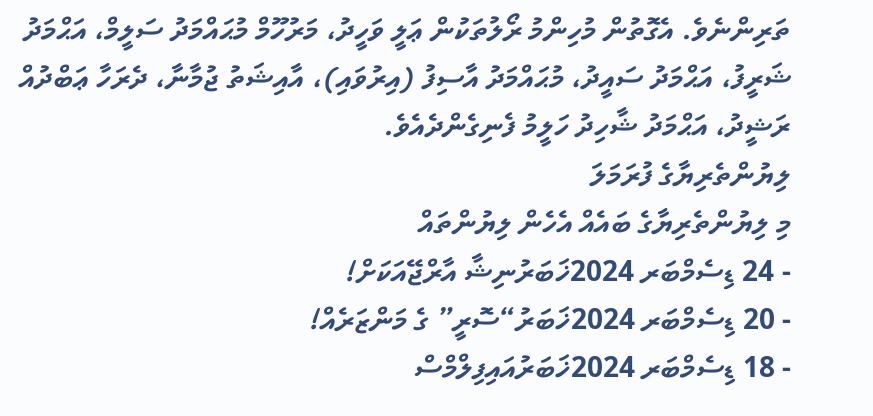ތަރިންނެވެ. އެގޮތުން މުހިންމު ރޯލުތަކުން ޢަލީ ވަހީދު، މަރުހޫމް މުޙައްމަދު ސަލީމް، އަޙްމަދު ޝަރީފު، އަޙްމަދު ސައީދު، މުޙައްމަދު އާސިފު (އިރުވައި)، އާއިޝަތު ޖުމާނާ، ދެރަހާ ޢަބްދުއް ރަޝީދު، އަޙްމަދު ޝާހިދު ހަލީމު ފެނިގެންދެއެވެ.
ލިޔުންތެރިޔާގެ ފުރަމަލަ
މި ލިޔުންތެރިޔާގެ ބައެއް އެހެން ލިޔުންތައް
- 24 ޑިސެމްބަރ 2024ޚަބަރުނިޝާ އާރްޖޭއަކަށް!
- 20 ޑިސެމްބަރ 2024ޚަބަރު“ސޮރީ” ގެ މަންޒަރެއް!
- 18 ޑިސެމްބަރ 2024ޚަބަރުއައިފިލްމްސް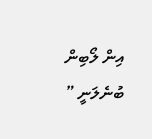އިން ލޯބިން ބުނެލަނީ ”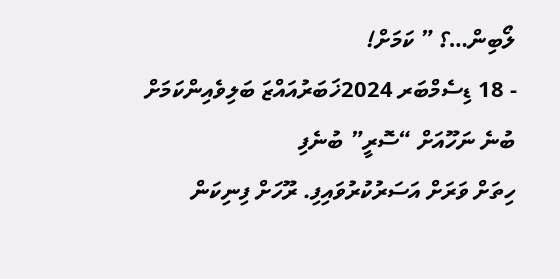ލޯބިން…؟ ” ކަމަށް!
- 18 ޑިސެމްބަރ 2024ޚަބަރުއައްޒަ ބަލިވެއިންކަމަށް ބުނެ ނަހޫއަށް “ސޮރީ” ބުނެފި
ހިތަށް ވަރަށް އަސަރުކުރުވައިފި. ރޫހަށް ފިނިކަން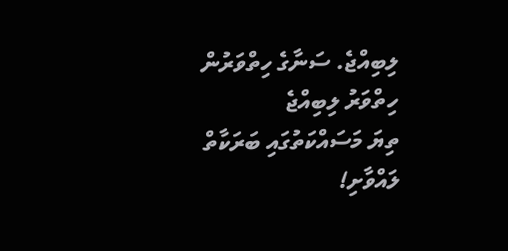ލިބިއްޖެ. ސަނާގެ ހިތްވަރުން ހިތްވަރު ލިބިއްޖެ
ތިޔަ މަސައްކަތުގައި ބަރަކާތް ލައްވާށި!